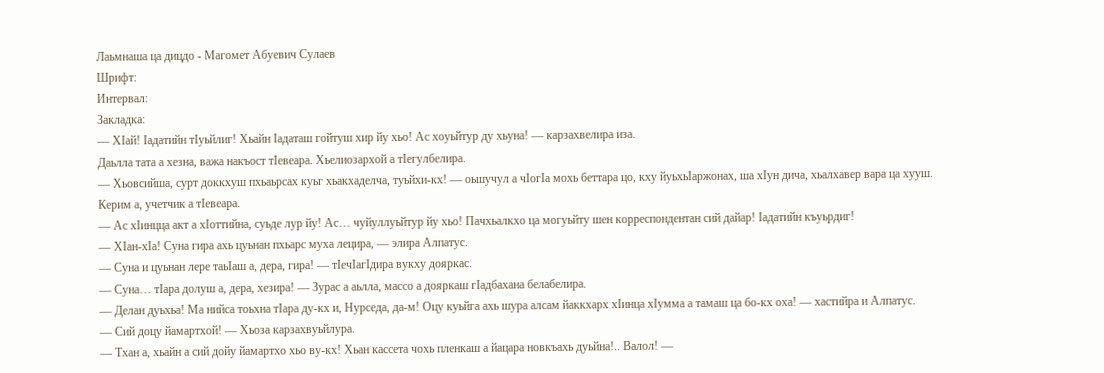Лаьмнаша ца дицдо - Магомет Абуевич Сулаев
Шрифт:
Интервал:
Закладка:
— ХIай! Iадатийн тIуьйлиг! Хьайн Iадаташ гойтуш хир йу хьо! Ас хоуьйтур ду хьуна! — карзахвелира иза.
Даьлла тата а хезна, важа накъост тIевеара. Хьелиозархой а тIегулбелира.
— Хьовсийша, сурт доккхуш пхьаьрсах куьг хьакхаделча, туьйхи-кх! — оьшучул а чIогIа мохь беттара цо, кху йуьхьIаржонах, ша хIун дича, хьалхавер вара ца хууш.
Керим а, учетчик а тIевеара.
— Ас хIинцца акт а хIоттийна, суьде лур йу! Ас… чуйуллуьйтур йу хьо! Пачхьалкхо ца могуьйту шен корреспондентан сий дайар! Iадатийн къуьрдиг!
— ХIан-хIа! Суна гира ахь цуьнан пхьарс муха лецира, — элира Алпатус.
— Суна и цуьнан лере таьIаш а, дера, гира! — тIечIагIдира вукху дояркас.
— Суна… тIара долуш а, дера, хезира! — Зурас а аьлла, массо а дояркаш гIадбахана белабелира.
— Делан дуьхьа! Ма нийса тоьхна тIара ду-кх и, Нурседа, да-м! Оцу куьйга ахь шура алсам йаккхарх хIинца хIумма а тамаш ца бо-кх оха! — хастийра и Алпатус.
— Сий доцу йамартхой! — Хьоза карзахвуьйлура.
— Тхан а, хьайн а сий дойу йамартхо хьо ву-кх! Хьан кассета чохь пленкаш а йацара новкъахь дуьйна!.. Валол! —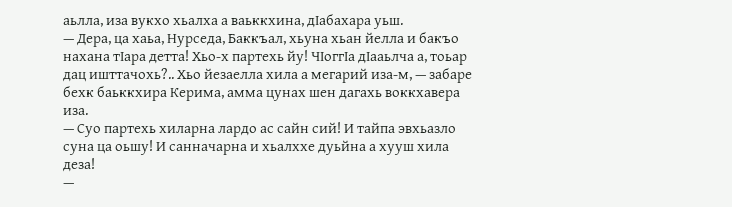аьлла, иза вукхо хьалха а ваьккхина, дIабахара уьш.
— Дера, ца хаьа, Нурседа, Баккъал, хьуна хьан йелла и бакъо нахана тIара детта! Хьо-х партехь йу! ЧIоггIа дIааьлча а, тоьар дац ишттачохь?.. Хьо йезаелла хила а мегарий иза-м, — забаре бехк баьккхира Керима, амма цунах шен дагахь воккхавера иза.
— Суо партехь хиларна лардо ас сайн сий! И тайпа эвхьазло суна ца оьшу! И санначарна и хьалххе дуьйна а хууш хила деза!
—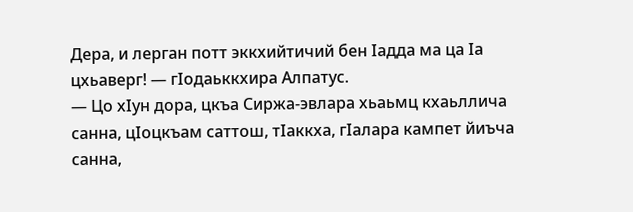Дера, и лерган потт эккхийтичий бен Iадда ма ца Iа цхьаверг! — гIодаьккхира Алпатус.
— Цо хIун дора, цкъа Сиржа-эвлара хьаьмц кхаьллича санна, цIоцкъам саттош, тIаккха, гIалара кампет йиъча санна,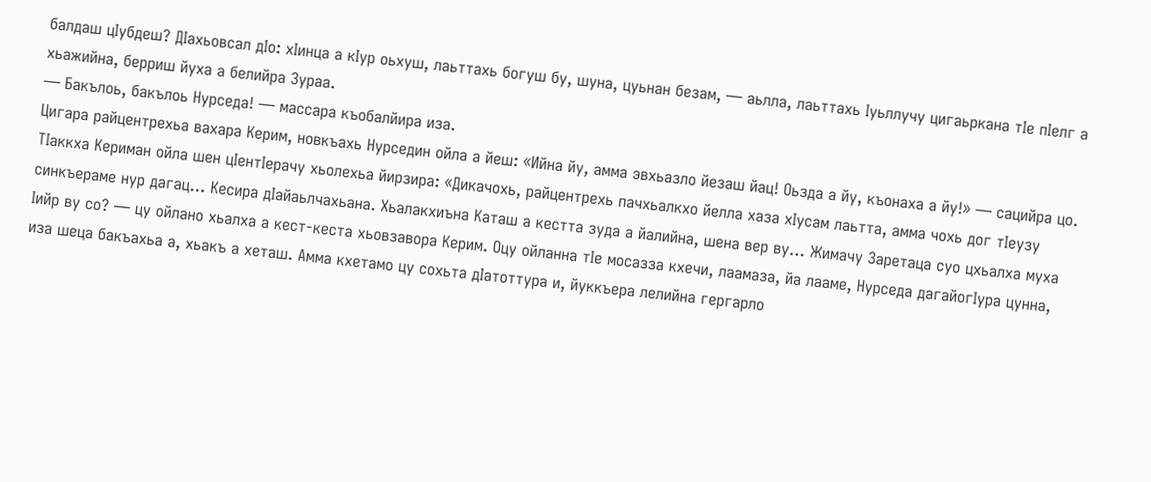балдаш цIубдеш? ДIахьовсал дIо: хIинца а кIур оьхуш, лаьттахь богуш бу, шуна, цуьнан безам, — аьлла, лаьттахь Iуьллучу цигаьркана тIе пIелг а хьажийна, берриш йуха а белийра Зураа.
— Бакълоь, бакълоь Нурседа! — массара къобалйира иза.
Цигара райцентрехьа вахара Керим, новкъахь Нурседин ойла а йеш: «Ийна йу, амма эвхьазло йезаш йац! Оьзда а йу, къонаха а йу!» — сацийра цо.
ТIаккха Кериман ойла шен цIентIерачу хьолехьа йирзира: «Дикачохь, райцентрехь пачхьалкхо йелла хаза хIусам лаьтта, амма чохь дог тIеузу синкъераме нур дагац… Кесира дIайаьлчахьана. Хьалакхиъна Каташ а кестта зуда а йалийна, шена вер ву… Жимачу Заретаца суо цхьалха муха Iийр ву со? — цу ойлано хьалха а кест-кеста хьовзавора Керим. Оцу ойланна тIе мосазза кхечи, лаамаза, йа лааме, Нурседа дагайогIура цунна, иза шеца бакъахьа а, хьакъ а хеташ. Амма кхетамо цу сохьта дIатоттура и, йуккъера лелийна гергарло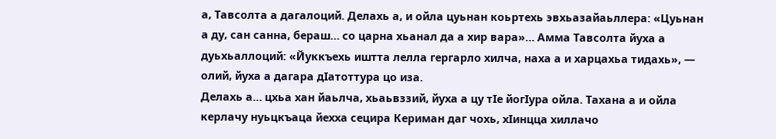а, Тавсолта а дагалоций. Делахь а, и ойла цуьнан коьртехь эвхьазайаьллера: «Цуьнан а ду, сан санна, бераш… со царна хьанал да а хир вара»… Амма Тавсолта йуха а дуьхьаллоций: «Йуккъехь иштта лелла гергарло хилча, наха а и харцахьа тидахь», — олий, йуха а дагара дIатоттура цо иза.
Делахь а… цхьа хан йаьлча, хьаьвззий, йуха а цу тIе йогIура ойла. Тахана а и ойла керлачу нуьцкъаца йехха сецира Кериман даг чохь, хIинцца хиллачо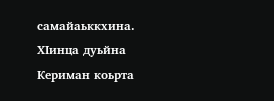самайаьккхина. ХIинца дуьйна Кериман коьрта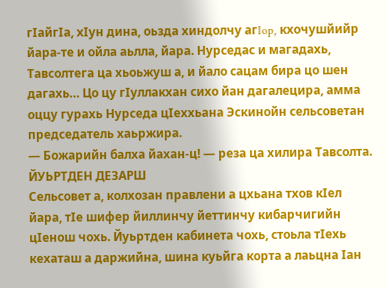гIайгIа, хIун дина, оьзда хиндолчу aгIop, кхочушйийр йара-те и ойла аьлла, йара. Нурседас и магадахь, Тавсолтега ца хьоьжуш а, и йало сацам бира цо шен дагахь… Цо цу гIуллакхан сихо йан дагалецира, амма оццу гурахь Нурседа цIеххьана Эскинойн сельсоветан председатель хаьржира.
— Божарийн балха йахан-ц! — реза ца хилира Тавсолта.
ЙУЬРТДЕН ДЕЗАРШ
Сельсовет а, колхозан правлени а цхьана тхов кIел йара, тIе шифер йиллинчу йеттинчу кибарчигийн цIенош чохь. Йуьртден кабинета чохь, стоьла тIехь кехаташ а даржийна, шина куьйга корта а лаьцна Iан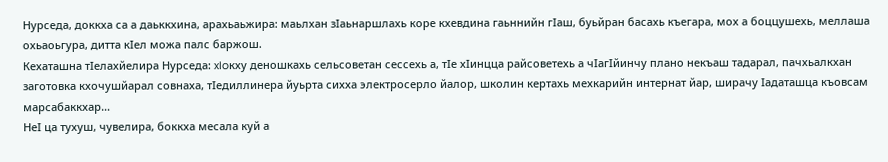Нурседа, доккха са а даьккхина, арахьаьжира: маьлхан зIаьнаршлахь коре кхевдина гаьннийн гIаш, буьйран басахь къегара, мох а боццушехь, меллаша охьаоьгура, дитта кIел можа палс баржош.
Кехаташна тIелахйелира Нурседа: xIoкху деношкахь сельсоветан сессехь а, тIе хIинцца райсоветехь а чIагIйинчу плано некъаш тадарал, пачхьалкхан заготовка кхочушйарал совнаха, тIедиллинера йуьрта сихха электросерло йалор, школин кертахь мехкарийн интернат йар, ширачу Iадаташца къовсам марсабаккхар…
НеI ца тухуш, чувелира, боккха месала куй а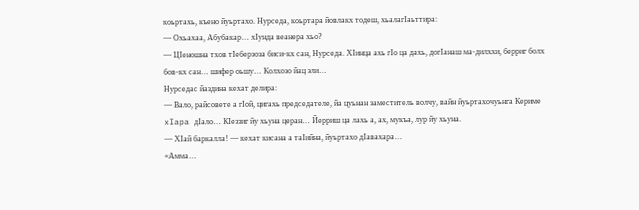коьртахь, къено йуьртахо. Нурседа, коьртара йовлакх тодеш, хьалагIаьттира:
— Охьахаа, Абубакар… хIунда веанера хьо?
— ЦIеношна тхов тIеберзоза биси-кх сан, Нурседа. ХIинца ахь гIo ца дахь, догIанаш ма-дилххи, берриг болх бов-кх сан… шифер оьшу… Колхозо йац эли…
Нурседас йаздина кехат делира:
— Вало, райсовете а гIой, цигахь председателе, йа цуьнан заместитель волчу, вайн йуьртахочуьнга Кериме xIapa дIало… КIеззиг йу хьуна церан… Йерриш ца лахь а, ах, мукъа, лур йу хьуна.
— ХIай баркалла! — кехат кисана а таIийна, йуьртахо дIавахара…
«Амма…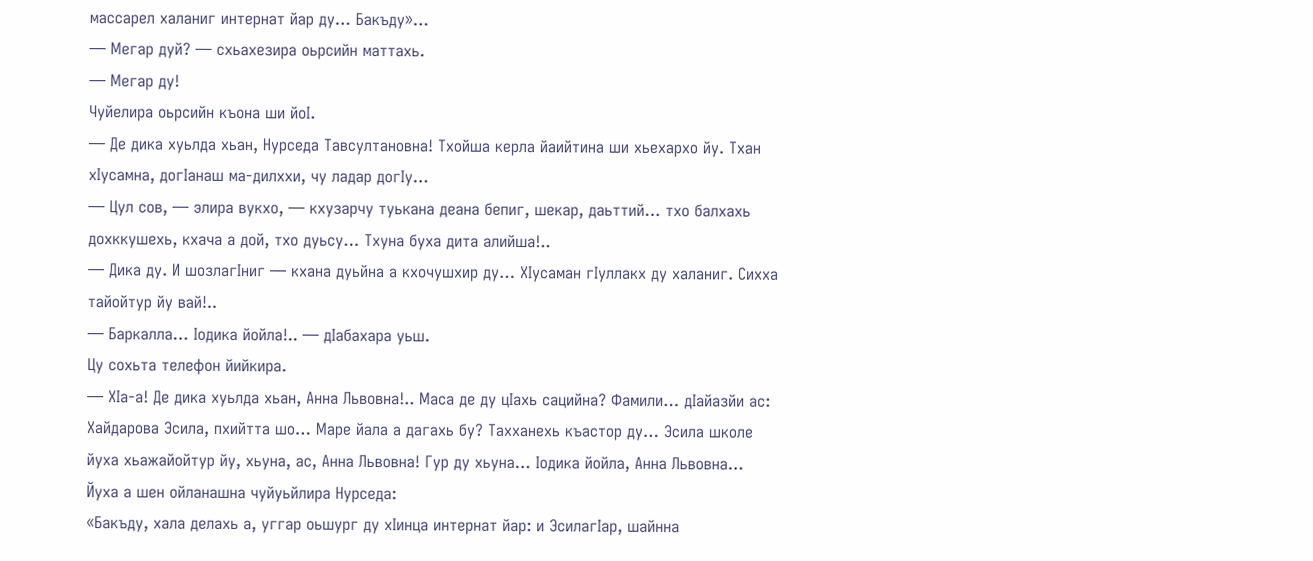массарел халаниг интернат йар ду… Бакъду»…
— Мегар дуй? — схьахезира оьрсийн маттахь.
— Мегар ду!
Чуйелира оьрсийн къона ши йоI.
— Де дика хуьлда хьан, Нурседа Тавсултановна! Тхойша керла йаийтина ши хьехархо йу. Тхан хIусамна, догIанаш ма-дилххи, чу ладар догIу…
— Цул сов, — элира вукхо, — кхузарчу туькана деана бепиг, шекар, даьттий… тхо балхахь дохккушехь, кхача а дой, тхо дуьсу… Тхуна буха дита алийша!..
— Дика ду. И шозлагIниг — кхана дуьйна а кхочушхир ду… ХIусаман гIуллакх ду халаниг. Сихха тайойтур йу вай!..
— Баркалла… Iодика йойла!.. — дIабахара уьш.
Цу сохьта телефон йийкира.
— ХIа-а! Де дика хуьлда хьан, Анна Львовна!.. Маса де ду цIахь сацийна? Фамили… дIайазйи ас: Хайдарова Эсила, пхийтта шо… Маре йала а дагахь бу? Тахханехь къастор ду… Эсила школе йуха хьажайойтур йу, хьуна, ас, Анна Львовна! Гур ду хьуна… Iодика йойла, Анна Львовна…
Йуха а шен ойланашна чуйуьйлира Нурседа:
«Бакъду, хала делахь а, уггар оьшург ду хIинца интернат йар: и ЭсилагIар, шайнна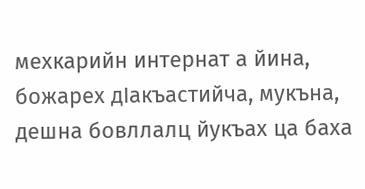мехкарийн интернат а йина, божарех дIакъастийча, мукъна, дешна бовллалц йукъах ца баха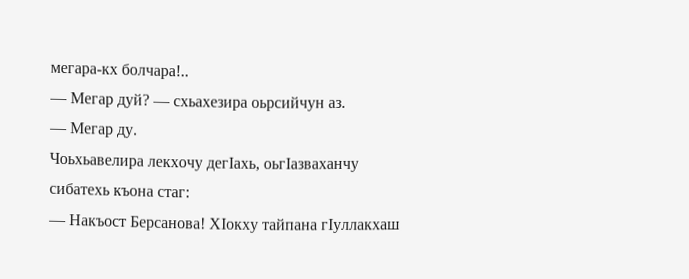мегара-кх болчара!..
— Мегар дуй? — схьахезира оьрсийчун аз.
— Мегар ду.
Чоьхьавелира лекхочу дегIахь, оьгIазваханчу сибатехь къона стаг:
— Накъост Берсанова! ХIокху тайпана гIуллакхаш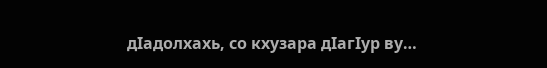дIадолхахь, со кхузара дIагIур ву…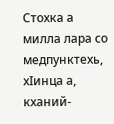Стохка а милла лара со медпунктехь, хIинца а, кханий-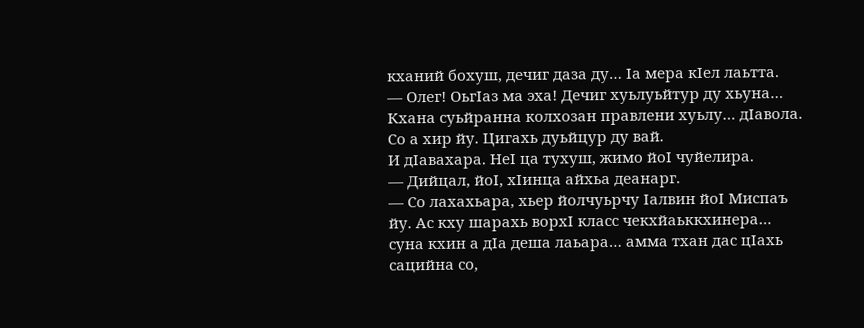кханий бохуш, дечиг даза ду… Iа мера кIел лаьтта.
— Олег! ОьгIаз ма эха! Дечиг хуьлуьйтур ду хьуна… Кхана суьйранна колхозан правлени хуьлу… дIавола. Со а хир йу. Цигахь дуьйцур ду вай.
И дIавахара. НеI ца тухуш, жимо йоI чуйелира.
— Дийцал, йоI, хIинца айхьа деанарг.
— Со лахахьара, хьер йолчуьрчу Iалвин йоI Миспаъ йу. Ас кху шарахь ворхI класс чекхйаьккхинера… суна кхин а дIа деша лаьара… амма тхан дас цIахь сацийна со,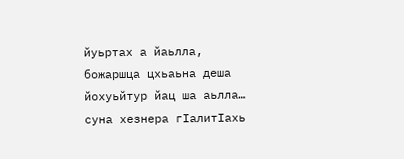йуьртах а йаьлла, божаршца цхьаьна деша йохуьйтур йац ша аьлла… суна хезнера гIалитIахь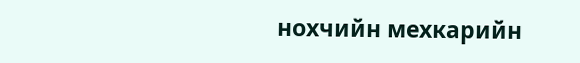нохчийн мехкарийн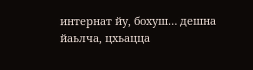интернат йу, бохуш… дешна йаьлча, цхьацца